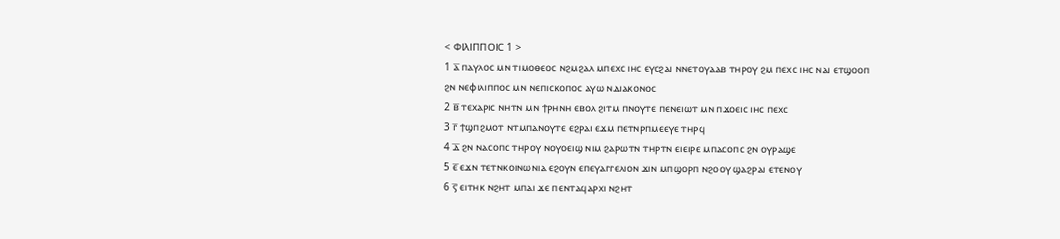< ⲪⲒⲖⲒⲠⲠⲞⲒⲤ 1 >
1 ⲁ̅ ⲡⲁⲩⲗⲟⲥ ⲙⲛ ⲧⲓⲙⲟⲑⲉⲟⲥ ⲛϩⲙϩⲁⲗ ⲙⲡⲉⲭⲥ ⲓⲏⲥ ⲉⲩⲥϩⲁⲓ ⲛⲛⲉⲧⲟⲩⲁⲁⲃ ⲧⲏⲣⲟⲩ ϩⲙ ⲡⲉⲭⲥ ⲓⲏⲥ ⲛⲁⲓ ⲉⲧϣⲟⲟⲡ ϩⲛ ⲛⲉⲫⲓⲗⲓⲡⲡⲟⲥ ⲙⲛ ⲛⲉⲡⲓⲥⲕⲟⲡⲟⲥ ⲁⲩⲱ ⲛⲇⲓⲁⲕⲟⲛⲟⲥ
2 ⲃ̅ ⲧⲉⲭⲁⲣⲓⲥ ⲛⲏⲧⲛ ⲙⲛ ϯⲣⲏⲛⲏ ⲉⲃⲟⲗ ϩⲓⲧⲙ ⲡⲛⲟⲩⲧⲉ ⲡⲉⲛⲉⲓⲱⲧ ⲙⲛ ⲡϫⲟⲉⲓⲥ ⲓⲏⲥ ⲡⲉⲭⲥ
3 ⲅ̅ ϯϣⲡϩⲙⲟⲧ ⲛⲧⲙⲡⲁⲛⲟⲩⲧⲉ ⲉϩⲣⲁⲓ ⲉϫⲙ ⲡⲉⲧⲛⲣⲡⲙⲉⲉⲩⲉ ⲧⲏⲣϥ
4 ⲇ̅ ϩⲛ ⲛⲁⲥⲟⲡⲥ ⲧⲏⲣⲟⲩ ⲛⲟⲩⲟⲉⲓϣ ⲛⲓⲙ ϩⲁⲣⲱⲧⲛ ⲧⲏⲣⲧⲛ ⲉⲓⲉⲓⲣⲉ ⲙⲡⲁⲥⲟⲡⲥ ϩⲛ ⲟⲩⲣⲁϣⲉ
5 ⲉ̅ ⲉϫⲛ ⲧⲉⲧⲛⲕⲟⲓⲛⲱⲛⲓⲁ ⲉϩⲟⲩⲛ ⲉⲡⲉⲩⲁⲅⲅⲉⲗⲓⲟⲛ ϫⲓⲛ ⲙⲡϣⲟⲣⲡ ⲛϩⲟⲟⲩ ϣⲁϩⲣⲁⲓ ⲉⲧⲉⲛⲟⲩ
6 ⲋ̅ ⲉⲓⲧⲏⲕ ⲛϩⲏⲧ ⲙⲡⲁⲓ ϫⲉ ⲡⲉⲛⲧⲁϥⲁⲣⲭⲓ ⲛϩⲏⲧ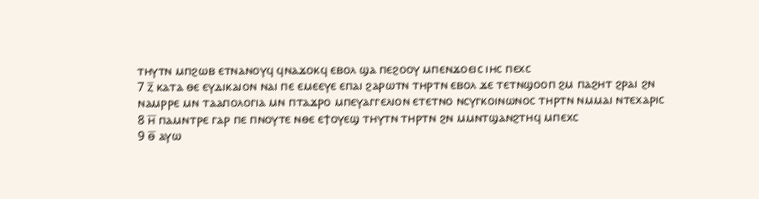ⲧⲏⲩⲧⲛ ⲙⲡϩⲱⲃ ⲉⲧⲛⲁⲛⲟⲩϥ ϥⲛⲁϫⲟⲕϥ ⲉⲃⲟⲗ ϣⲁ ⲡⲉϩⲟⲟⲩ ⲙⲡⲉⲛϫⲟⲉⲓⲥ ⲓⲏⲥ ⲡⲉⲭⲥ
7 ⲍ̅ ⲕⲁⲧⲁ ⲑⲉ ⲉⲩⲇⲓⲕⲁⲓⲟⲛ ⲛⲁⲓ ⲡⲉ ⲉⲙⲉⲉⲩⲉ ⲉⲡⲁⲓ ϩⲁⲣⲱⲧⲛ ⲧⲏⲣⲧⲛ ⲉⲃⲟⲗ ϫⲉ ⲧⲉⲧⲛϣⲟⲟⲡ ϩⲙ ⲡⲁϩⲏⲧ ϩⲣⲁⲓ ϩⲛ ⲛⲁⲙⲣⲣⲉ ⲙⲛ ⲧⲁⲁⲡⲟⲗⲟⲅⲓⲁ ⲙⲛ ⲡⲧⲁϫⲣⲟ ⲙⲡⲉⲩⲁⲅⲅⲉⲗⲓⲟⲛ ⲉⲧⲉⲧⲛⲟ ⲛⲥⲩⲅⲕⲟⲓⲛⲱⲛⲟⲥ ⲧⲏⲣⲧⲛ ⲛⲙⲙⲁⲓ ⲛⲧⲉⲭⲁⲣⲓⲥ
8 ⲏ̅ ⲡⲁⲙⲛⲧⲣⲉ ⲅⲁⲣ ⲡⲉ ⲡⲛⲟⲩⲧⲉ ⲛⲑⲉ ⲉϯⲟⲩⲉϣ ⲧⲏⲩⲧⲛ ⲧⲏⲣⲧⲛ ϩⲛ ⲙⲙⲛⲧϣⲁⲛϩⲧⲏϥ ⲙⲡⲉⲭⲥ
9 ⲑ̅ ⲁⲩⲱ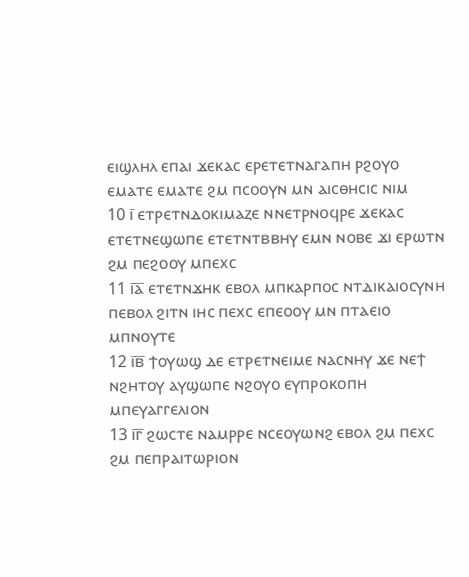ⲉⲓϣⲗⲏⲗ ⲉⲡⲁⲓ ϫⲉⲕⲁⲥ ⲉⲣⲉⲧⲉⲧⲛⲁⲅⲁⲡⲏ ⲣϩⲟⲩⲟ ⲉⲙⲁⲧⲉ ⲉⲙⲁⲧⲉ ϩⲙ ⲡⲥⲟⲟⲩⲛ ⲙⲛ ⲁⲓⲥⲑⲏⲥⲓⲥ ⲛⲓⲙ
10 ⲓ̅ ⲉⲧⲣⲉⲧⲛⲇⲟⲕⲓⲙⲁⲍⲉ ⲛⲛⲉⲧⲣⲛⲟϥⲣⲉ ϫⲉⲕⲁⲥ ⲉⲧⲉⲧⲛⲉϣⲱⲡⲉ ⲉⲧⲉⲧⲛⲧⲃⲃⲏⲩ ⲉⲙⲛ ⲛⲟⲃⲉ ϫⲓ ⲉⲣⲱⲧⲛ ϩⲙ ⲡⲉϩⲟⲟⲩ ⲙⲡⲉⲭⲥ
11 ⲓ̅ⲁ̅ ⲉⲧⲉⲧⲛϫⲏⲕ ⲉⲃⲟⲗ ⲙⲡⲕⲁⲣⲡⲟⲥ ⲛⲧⲇⲓⲕⲁⲓⲟⲥⲩⲛⲏ ⲡⲉⲃⲟⲗ ϩⲓⲧⲛ ⲓⲏⲥ ⲡⲉⲭⲥ ⲉⲡⲉⲟⲟⲩ ⲙⲛ ⲡⲧⲁⲉⲓⲟ ⲙⲡⲛⲟⲩⲧⲉ
12 ⲓ̅ⲃ̅ ϯⲟⲩⲱϣ ⲇⲉ ⲉⲧⲣⲉⲧⲛⲉⲓⲙⲉ ⲛⲁⲥⲛⲏⲩ ϫⲉ ⲛⲉϯ ⲛϩⲏⲧⲟⲩ ⲁⲩϣⲱⲡⲉ ⲛϩⲟⲩⲟ ⲉⲩⲡⲣⲟⲕⲟⲡⲏ ⲙⲡⲉⲩⲁⲅⲅⲉⲗⲓⲟⲛ
13 ⲓ̅ⲅ̅ ϩⲱⲥⲧⲉ ⲛⲁⲙⲣⲣⲉ ⲛⲥⲉⲟⲩⲱⲛϩ ⲉⲃⲟⲗ ϩⲙ ⲡⲉⲭⲥ ϩⲙ ⲡⲉⲡⲣⲁⲓⲧⲱⲣⲓⲟⲛ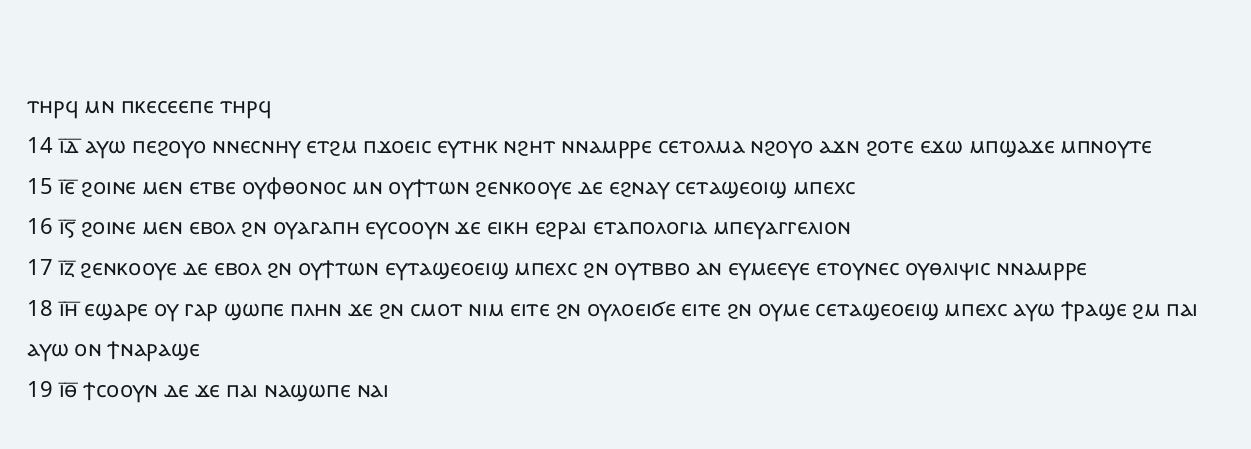ⲧⲏⲣϥ ⲙⲛ ⲡⲕⲉⲥⲉⲉⲡⲉ ⲧⲏⲣϥ
14 ⲓ̅ⲇ̅ ⲁⲩⲱ ⲡⲉϩⲟⲩⲟ ⲛⲛⲉⲥⲛⲏⲩ ⲉⲧϩⲙ ⲡϫⲟⲉⲓⲥ ⲉⲩⲧⲏⲕ ⲛϩⲏⲧ ⲛⲛⲁⲙⲣⲣⲉ ⲥⲉⲧⲟⲗⲙⲁ ⲛϩⲟⲩⲟ ⲁϫⲛ ϩⲟⲧⲉ ⲉϫⲱ ⲙⲡϣⲁϫⲉ ⲙⲡⲛⲟⲩⲧⲉ
15 ⲓ̅ⲉ̅ ϩⲟⲓⲛⲉ ⲙⲉⲛ ⲉⲧⲃⲉ ⲟⲩⲫⲑⲟⲛⲟⲥ ⲙⲛ ⲟⲩϯⲧⲱⲛ ϩⲉⲛⲕⲟⲟⲩⲉ ⲇⲉ ⲉϩⲛⲁⲩ ⲥⲉⲧⲁϣⲉⲟⲓϣ ⲙⲡⲉⲭⲥ
16 ⲓ̅ⲋ̅ ϩⲟⲓⲛⲉ ⲙⲉⲛ ⲉⲃⲟⲗ ϩⲛ ⲟⲩⲁⲅⲁⲡⲏ ⲉⲩⲥⲟⲟⲩⲛ ϫⲉ ⲉⲓⲕⲏ ⲉϩⲣⲁⲓ ⲉⲧⲁⲡⲟⲗⲟⲅⲓⲁ ⲙⲡⲉⲩⲁⲅⲅⲉⲗⲓⲟⲛ
17 ⲓ̅ⲍ̅ ϩⲉⲛⲕⲟⲟⲩⲉ ⲇⲉ ⲉⲃⲟⲗ ϩⲛ ⲟⲩϯⲧⲱⲛ ⲉⲩⲧⲁϣⲉⲟⲉⲓϣ ⲙⲡⲉⲭⲥ ϩⲛ ⲟⲩⲧⲃⲃⲟ ⲁⲛ ⲉⲩⲙⲉⲉⲩⲉ ⲉⲧⲟⲩⲛⲉⲥ ⲟⲩⲑⲗⲓⲯⲓⲥ ⲛⲛⲁⲙⲣⲣⲉ
18 ⲓ̅ⲏ̅ ⲉϣⲁⲣⲉ ⲟⲩ ⲅⲁⲣ ϣⲱⲡⲉ ⲡⲗⲏⲛ ϫⲉ ϩⲛ ⲥⲙⲟⲧ ⲛⲓⲙ ⲉⲓⲧⲉ ϩⲛ ⲟⲩⲗⲟⲉⲓϭⲉ ⲉⲓⲧⲉ ϩⲛ ⲟⲩⲙⲉ ⲥⲉⲧⲁϣⲉⲟⲉⲓϣ ⲙⲡⲉⲭⲥ ⲁⲩⲱ ϯⲣⲁϣⲉ ϩⲙ ⲡⲁⲓ ⲁⲩⲱ ⲟⲛ ϯⲛⲁⲣⲁϣⲉ
19 ⲓ̅ⲑ̅ ϯⲥⲟⲟⲩⲛ ⲇⲉ ϫⲉ ⲡⲁⲓ ⲛⲁϣⲱⲡⲉ ⲛⲁⲓ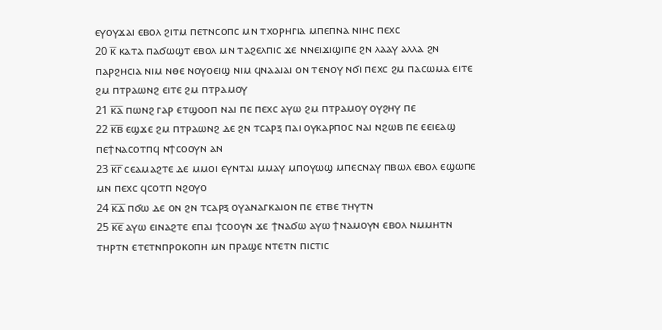ⲉⲩⲟⲩϫⲁⲓ ⲉⲃⲟⲗ ϩⲓⲧⲙ ⲡⲉⲧⲛⲥⲟⲡⲥ ⲙⲛ ⲧⲭⲟⲣⲏⲅⲓⲁ ⲙⲡⲉⲡⲛⲁ ⲛⲓⲏⲥ ⲡⲉⲭⲥ
20 ⲕ̅ ⲕⲁⲧⲁ ⲡⲁϭⲱϣⲧ ⲉⲃⲟⲗ ⲙⲛ ⲧⲁϩⲉⲗⲡⲓⲥ ϫⲉ ⲛⲛⲉⲓϫⲓϣⲓⲡⲉ ϩⲛ ⲗⲁⲁⲩ ⲁⲗⲗⲁ ϩⲛ ⲡⲁⲣϩⲏⲥⲓⲁ ⲛⲓⲙ ⲛⲑⲉ ⲛⲟⲩⲟⲉⲓϣ ⲛⲓⲙ ϥⲛⲁⲁⲓⲁⲓ ⲟⲛ ⲧⲉⲛⲟⲩ ⲛϭⲓ ⲡⲉⲭⲥ ϩⲙ ⲡⲁⲥⲱⲙⲁ ⲉⲓⲧⲉ ϩⲙ ⲡⲧⲣⲁⲱⲛϩ ⲉⲓⲧⲉ ϩⲙ ⲡⲧⲣⲁⲙⲟⲩ
21 ⲕ̅ⲁ̅ ⲡⲱⲛϩ ⲅⲁⲣ ⲉⲧϣⲟⲟⲡ ⲛⲁⲓ ⲡⲉ ⲡⲉⲭⲥ ⲁⲩⲱ ϩⲙ ⲡⲧⲣⲁⲙⲟⲩ ⲟⲩϩⲏⲩ ⲡⲉ
22 ⲕ̅ⲃ̅ ⲉϣϫⲉ ϩⲙ ⲡⲧⲣⲁⲱⲛϩ ⲇⲉ ϩⲛ ⲧⲥⲁⲣⲝ ⲡⲁⲓ ⲟⲩⲕⲁⲣⲡⲟⲥ ⲛⲁⲓ ⲛϩⲱⲃ ⲡⲉ ⲉⲉⲓⲉⲁϣ ⲡⲉϯⲛⲁⲥⲟⲧⲡϥ ⲛϯⲥⲟⲟⲩⲛ ⲁⲛ
23 ⲕ̅ⲅ̅ ⲥⲉⲁⲙⲁϩⲧⲉ ⲇⲉ ⲙⲙⲟⲓ ⲉⲩⲛⲧⲁⲓ ⲙⲙⲁⲩ ⲙⲡⲟⲩⲱϣ ⲙⲡⲉⲥⲛⲁⲩ ⲡⲃⲱⲗ ⲉⲃⲟⲗ ⲉϣⲱⲡⲉ ⲙⲛ ⲡⲉⲭⲥ ϥⲥⲟⲧⲡ ⲛϩⲟⲩⲟ
24 ⲕ̅ⲇ̅ ⲡϭⲱ ⲇⲉ ⲟⲛ ϩⲛ ⲧⲥⲁⲣⲝ ⲟⲩⲁⲛⲁⲅⲕⲁⲓⲟⲛ ⲡⲉ ⲉⲧⲃⲉ ⲧⲏⲩⲧⲛ
25 ⲕ̅ⲉ̅ ⲁⲩⲱ ⲉⲓⲛⲁϩⲧⲉ ⲉⲡⲁⲓ ϯⲥⲟⲟⲩⲛ ϫⲉ ϯⲛⲁϭⲱ ⲁⲩⲱ ϯⲛⲁⲙⲟⲩⲛ ⲉⲃⲟⲗ ⲛⲙⲙⲏⲧⲛ ⲧⲏⲣⲧⲛ ⲉⲧⲉⲧⲛⲡⲣⲟⲕⲟⲡⲏ ⲙⲛ ⲡⲣⲁϣⲉ ⲛⲧⲉⲧⲛ ⲡⲓⲥⲧⲓⲥ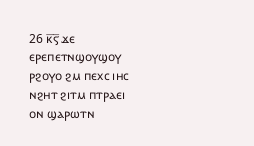26 ⲕ̅ⲋ̅ ϫⲉ ⲉⲣⲉⲡⲉⲧⲛϣⲟⲩϣⲟⲩ ⲣϩⲟⲩⲟ ϩⲙ ⲡⲉⲭⲥ ⲓⲏⲥ ⲛϩⲏⲧ ϩⲓⲧⲙ ⲡⲧⲣⲁⲉⲓ ⲟⲛ ϣⲁⲣⲱⲧⲛ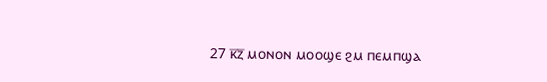27 ⲕ̅ⲍ̅ ⲙⲟⲛⲟⲛ ⲙⲟⲟϣⲉ ϩⲙ ⲡⲉⲙⲡϣⲁ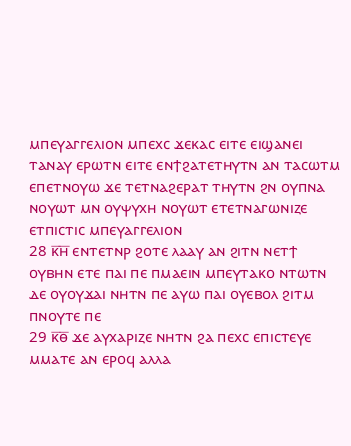ⲙⲡⲉⲩⲁⲅⲅⲉⲗⲓⲟⲛ ⲙⲡⲉⲭⲥ ϫⲉⲕⲁⲥ ⲉⲓⲧⲉ ⲉⲓϣⲁⲛⲉⲓ ⲧⲁⲛⲁⲩ ⲉⲣⲱⲧⲛ ⲉⲓⲧⲉ ⲉⲛϯϩⲁⲧⲉⲧⲏⲩⲧⲛ ⲁⲛ ⲧⲁⲥⲱⲧⲙ ⲉⲡⲉⲧⲛⲟⲩⲱ ϫⲉ ⲧⲉⲧⲛⲁϩⲉⲣⲁⲧ ⲧⲏⲩⲧⲛ ϩⲛ ⲟⲩⲡⲛⲁ ⲛⲟⲩⲱⲧ ⲙⲛ ⲟⲩⲯⲩⲭⲏ ⲛⲟⲩⲱⲧ ⲉⲧⲉⲧⲛⲁⲅⲱⲛⲓⲍⲉ ⲉⲧⲡⲓⲥⲧⲓⲥ ⲙⲡⲉⲩⲁⲅⲅⲉⲗⲓⲟⲛ
28 ⲕ̅ⲏ̅ ⲉⲛⲧⲉⲧⲛⲣ ϩⲟⲧⲉ ⲗⲁⲁⲩ ⲁⲛ ϩⲓⲧⲛ ⲛⲉⲧϯ ⲟⲩⲃⲏⲛ ⲉⲧⲉ ⲡⲁⲓ ⲡⲉ ⲡⲙⲁⲉⲓⲛ ⲙⲡⲉⲩⲧⲁⲕⲟ ⲛⲧⲱⲧⲛ ⲇⲉ ⲟⲩⲟⲩϫⲁⲓ ⲛⲏⲧⲛ ⲡⲉ ⲁⲩⲱ ⲡⲁⲓ ⲟⲩⲉⲃⲟⲗ ϩⲓⲧⲙ ⲡⲛⲟⲩⲧⲉ ⲡⲉ
29 ⲕ̅ⲑ̅ ϫⲉ ⲁⲩⲭⲁⲣⲓⲍⲉ ⲛⲏⲧⲛ ϩⲁ ⲡⲉⲭⲥ ⲉⲡⲓⲥⲧⲉⲩⲉ ⲙⲙⲁⲧⲉ ⲁⲛ ⲉⲣⲟϥ ⲁⲗⲗⲁ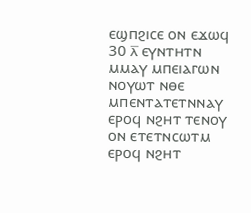ⲉϣⲡϩⲓⲥⲉ ⲟⲛ ⲉϫⲱϥ
30 ⲗ̅ ⲉⲩⲛⲧⲏⲧⲛ ⲙⲙⲁⲩ ⲙⲡⲉⲓⲁⲅⲱⲛ ⲛⲟⲩⲱⲧ ⲛⲑⲉ ⲙⲡⲉⲛⲧⲁⲧⲉⲧⲛⲛⲁⲩ ⲉⲣⲟϥ ⲛϩⲏⲧ ⲧⲉⲛⲟⲩ ⲟⲛ ⲉⲧⲉⲧⲛⲥⲱⲧⲙ ⲉⲣⲟϥ ⲛϩⲏⲧ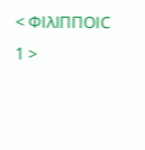< ⲪⲒⲖⲒⲠⲠⲞⲒⲤ 1 >